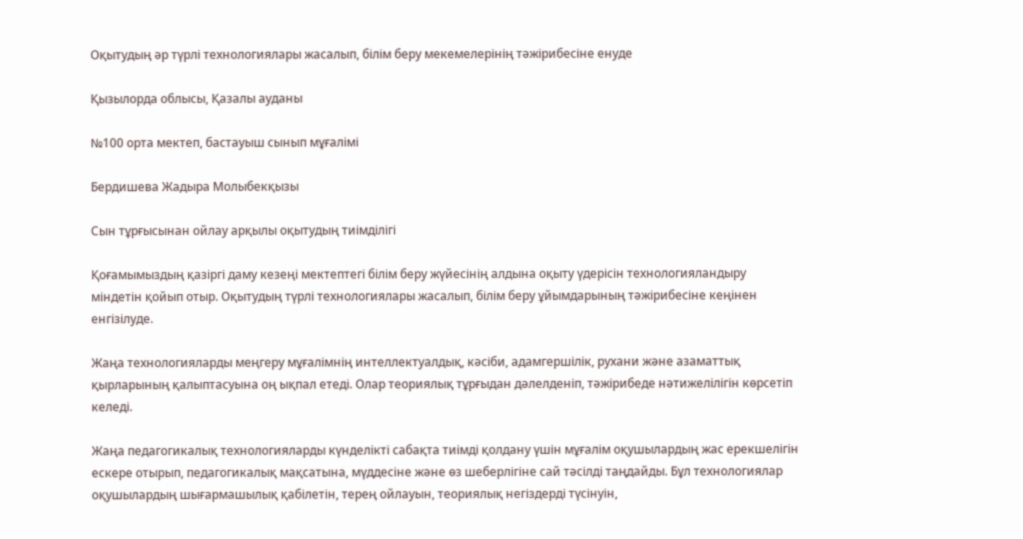Оқытудың әр түрлі технологиялары жасалып, білім беру мекемелерінің тәжірибесіне енуде

Қызылорда облысы, Қазалы ауданы

№100 орта мектеп, бастауыш сынып мұғалімі

Бердишева Жадыра Молыбекқызы

Сын тұрғысынан ойлау арқылы оқытудың тиімділігі

Қоғамымыздың қазіргі даму кезеңі мектептегі білім беру жүйесінің алдына оқыту үдерісін технологияландыру міндетін қойып отыр. Оқытудың түрлі технологиялары жасалып, білім беру ұйымдарының тәжірибесіне кеңінен енгізілуде.

Жаңа технологияларды меңгеру мұғалімнің интеллектуалдық, кәсіби, адамгершілік, рухани және азаматтық қырларының қалыптасуына оң ықпал етеді. Олар теориялық тұрғыдан дәлелденіп, тәжірибеде нәтижелілігін көрсетіп келеді.

Жаңа педагогикалық технологияларды күнделікті сабақта тиімді қолдану үшін мұғалім оқушылардың жас ерекшелігін ескере отырып, педагогикалық мақсатына, мүддесіне және өз шеберлігіне сай тәсілді таңдайды. Бұл технологиялар оқушылардың шығармашылық қабілетін, терең ойлауын, теориялық негіздерді түсінуін,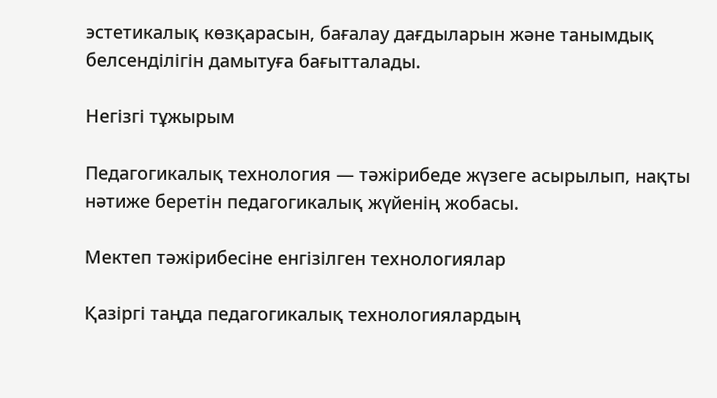эстетикалық көзқарасын, бағалау дағдыларын және танымдық белсенділігін дамытуға бағытталады.

Негізгі тұжырым

Педагогикалық технология — тәжірибеде жүзеге асырылып, нақты нәтиже беретін педагогикалық жүйенің жобасы.

Мектеп тәжірибесіне енгізілген технологиялар

Қазіргі таңда педагогикалық технологиялардың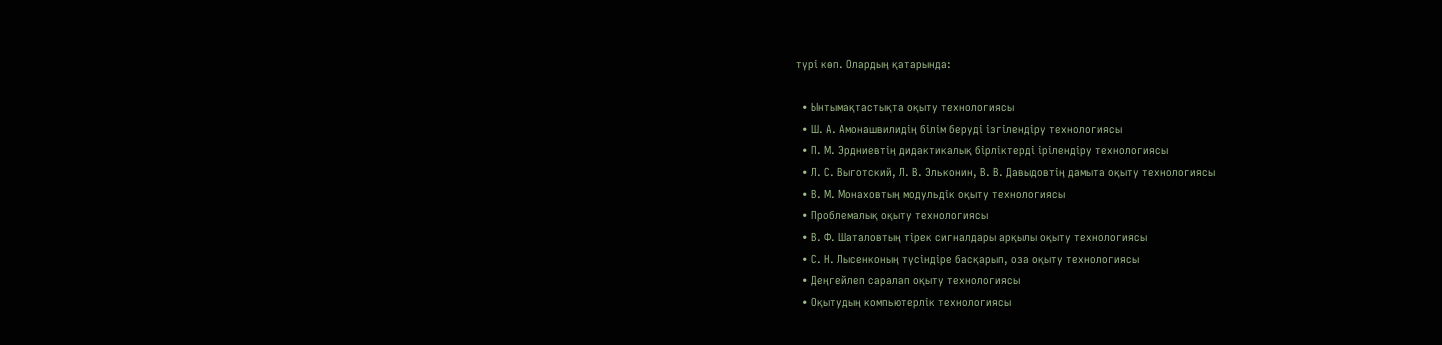түрі көп. Олардың қатарында:

  • Ынтымақтастықта оқыту технологиясы
  • Ш. А. Амонашвилидің білім беруді ізгілендіру технологиясы
  • П. М. Эрдниевтің дидактикалық бірліктерді ірілендіру технологиясы
  • Л. С. Выготский, Л. В. Эльконин, В. В. Давыдовтің дамыта оқыту технологиясы
  • В. М. Монаховтың модульдік оқыту технологиясы
  • Проблемалық оқыту технологиясы
  • В. Ф. Шаталовтың тірек сигналдары арқылы оқыту технологиясы
  • С. Н. Лысенконың түсіндіре басқарып, оза оқыту технологиясы
  • Деңгейлеп саралап оқыту технологиясы
  • Оқытудың компьютерлік технологиясы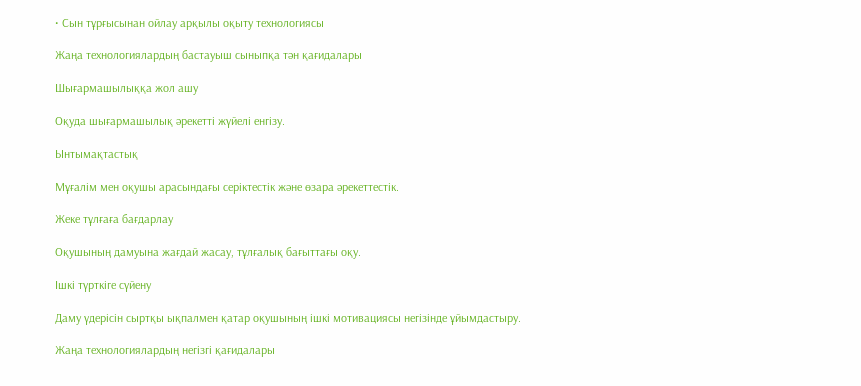• Сын тұрғысынан ойлау арқылы оқыту технологиясы

Жаңа технологиялардың бастауыш сыныпқа тән қағидалары

Шығармашылыққа жол ашу

Оқуда шығармашылық әрекетті жүйелі енгізу.

Ынтымақтастық

Мұғалім мен оқушы арасындағы серіктестік және өзара әрекеттестік.

Жеке тұлғаға бағдарлау

Оқушының дамуына жағдай жасау, тұлғалық бағыттағы оқу.

Ішкі түрткіге сүйену

Даму үдерісін сыртқы ықпалмен қатар оқушының ішкі мотивациясы негізінде ұйымдастыру.

Жаңа технологиялардың негізгі қағидалары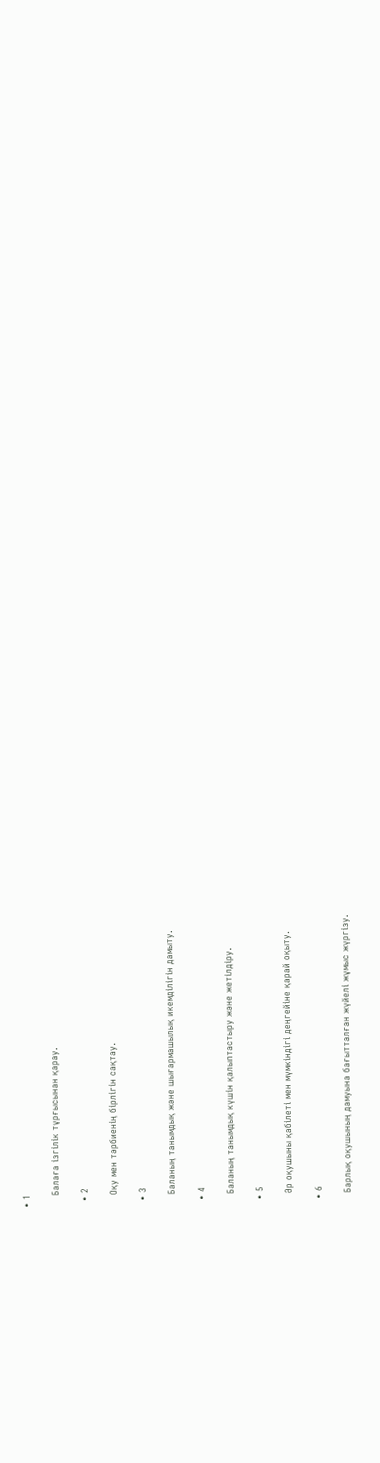• 1

    Балаға ізгілік тұрғысынан қарау.

  • 2

    Оқу мен тәрбиенің бірлігін сақтау.

  • 3

    Баланың танымдық және шығармашылық икемділігін дамыту.

  • 4

    Баланың танымдық күшін қалыптастыру және жетілдіру.

  • 5

    Әр оқушыны қабілеті мен мүмкіндігі деңгейіне қарай оқыту.

  • 6

    Барлық оқушының дамуына бағытталған жүйелі жұмыс жүргізу.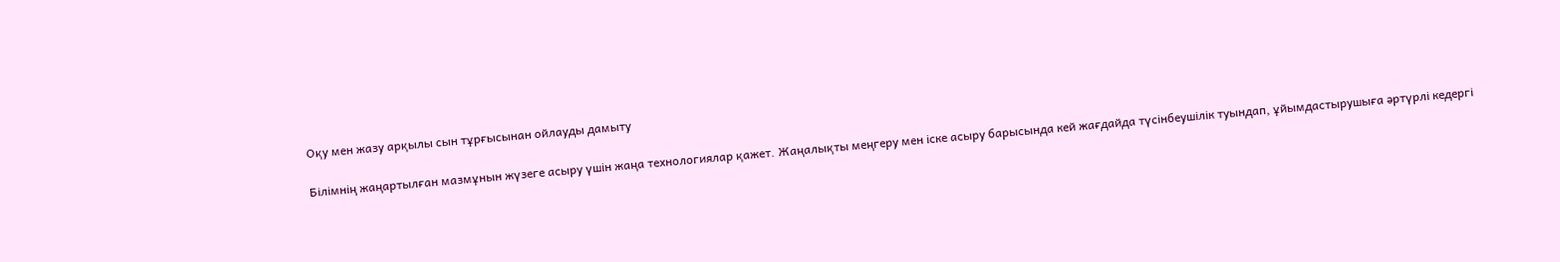Оқу мен жазу арқылы сын тұрғысынан ойлауды дамыту

Білімнің жаңартылған мазмұнын жүзеге асыру үшін жаңа технологиялар қажет. Жаңалықты меңгеру мен іске асыру барысында кей жағдайда түсінбеушілік туындап, ұйымдастырушыға әртүрлі кедергі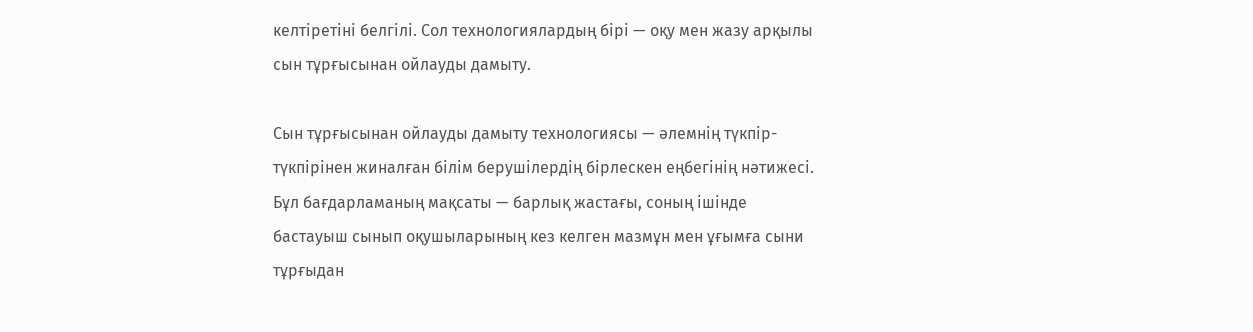келтіретіні белгілі. Сол технологиялардың бірі — оқу мен жазу арқылы сын тұрғысынан ойлауды дамыту.

Сын тұрғысынан ойлауды дамыту технологиясы — әлемнің түкпір-түкпірінен жиналған білім берушілердің бірлескен еңбегінің нәтижесі. Бұл бағдарламаның мақсаты — барлық жастағы, соның ішінде бастауыш сынып оқушыларының кез келген мазмұн мен ұғымға сыни тұрғыдан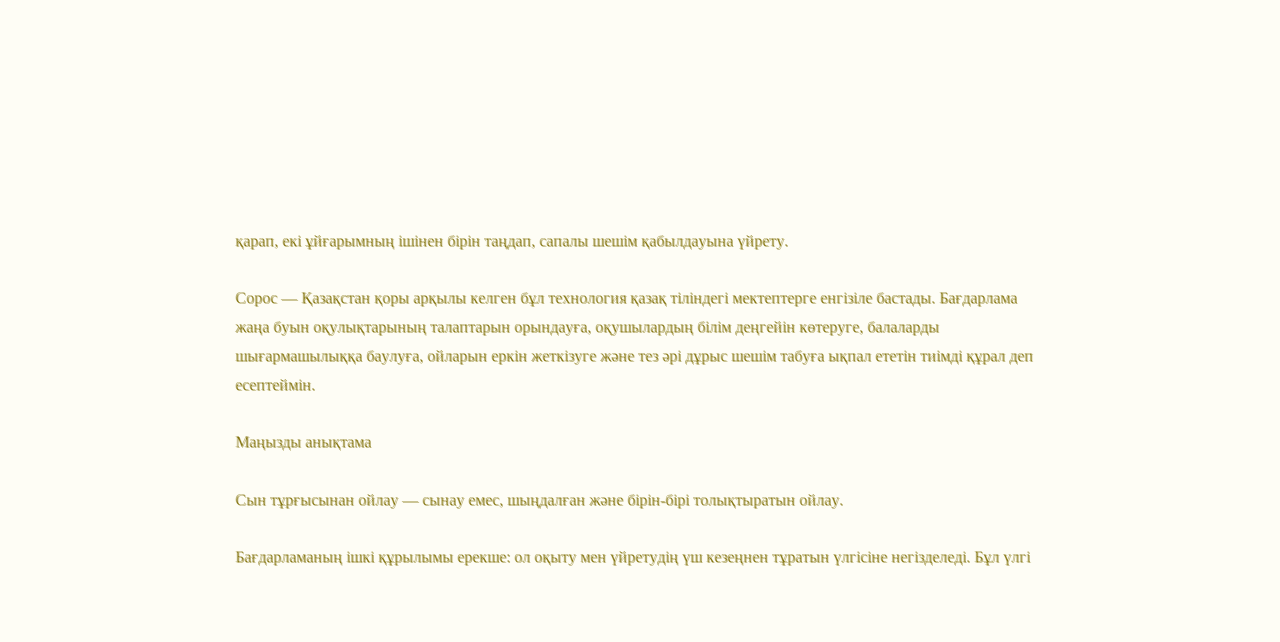қарап, екі ұйғарымның ішінен бірін таңдап, сапалы шешім қабылдауына үйрету.

Сорос — Қазақстан қоры арқылы келген бұл технология қазақ тіліндегі мектептерге енгізіле бастады. Бағдарлама жаңа буын оқулықтарының талаптарын орындауға, оқушылардың білім деңгейін көтеруге, балаларды шығармашылыққа баулуға, ойларын еркін жеткізуге және тез әрі дұрыс шешім табуға ықпал ететін тиімді құрал деп есептеймін.

Маңызды анықтама

Сын тұрғысынан ойлау — сынау емес, шыңдалған және бірін-бірі толықтыратын ойлау.

Бағдарламаның ішкі құрылымы ерекше: ол оқыту мен үйретудің үш кезеңнен тұратын үлгісіне негізделеді. Бұл үлгі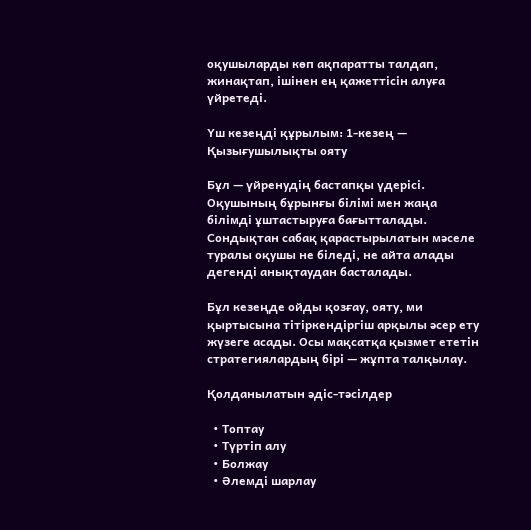оқушыларды көп ақпаратты талдап, жинақтап, ішінен ең қажеттісін алуға үйретеді.

Үш кезеңді құрылым: 1-кезең — Қызығушылықты ояту

Бұл — үйренудің бастапқы үдерісі. Оқушының бұрынғы білімі мен жаңа білімді ұштастыруға бағытталады. Сондықтан сабақ қарастырылатын мәселе туралы оқушы не біледі, не айта алады дегенді анықтаудан басталады.

Бұл кезеңде ойды қозғау, ояту, ми қыртысына тітіркендіргіш арқылы әсер ету жүзеге асады. Осы мақсатқа қызмет ететін стратегиялардың бірі — жұпта талқылау.

Қолданылатын әдіс-тәсілдер

  • Топтау
  • Түртіп алу
  • Болжау
  • Әлемді шарлау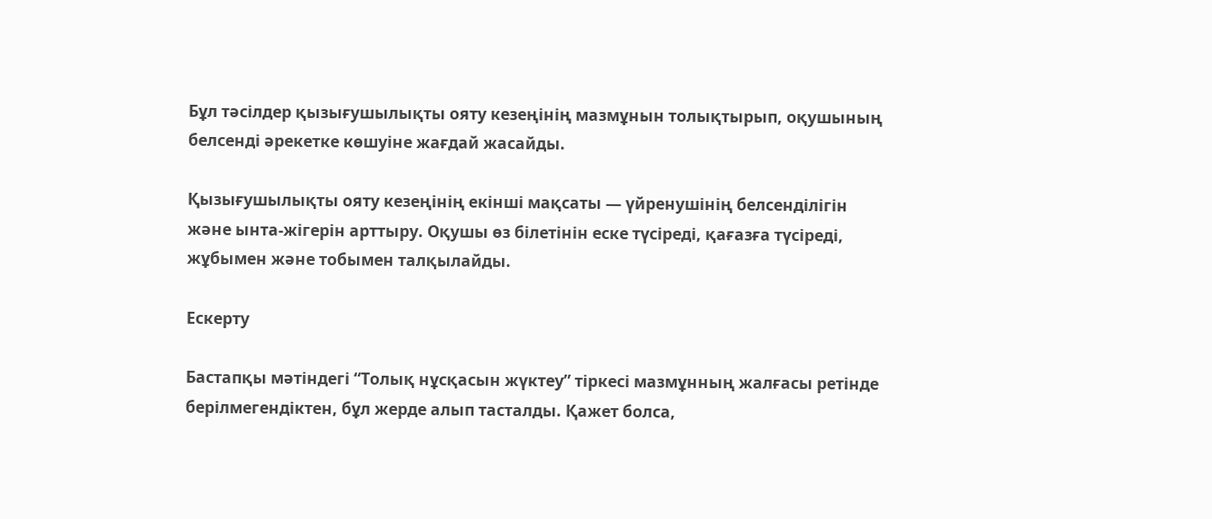Бұл тәсілдер қызығушылықты ояту кезеңінің мазмұнын толықтырып, оқушының белсенді әрекетке көшуіне жағдай жасайды.

Қызығушылықты ояту кезеңінің екінші мақсаты — үйренушінің белсенділігін және ынта-жігерін арттыру. Оқушы өз білетінін еске түсіреді, қағазға түсіреді, жұбымен және тобымен талқылайды.

Ескерту

Бастапқы мәтіндегі “Толық нұсқасын жүктеу” тіркесі мазмұнның жалғасы ретінде берілмегендіктен, бұл жерде алып тасталды. Қажет болса,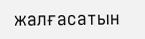жалғасатын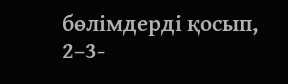бөлімдерді қосып, 2–3-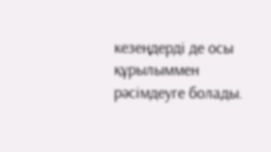кезеңдерді де осы құрылыммен рәсімдеуге болады.